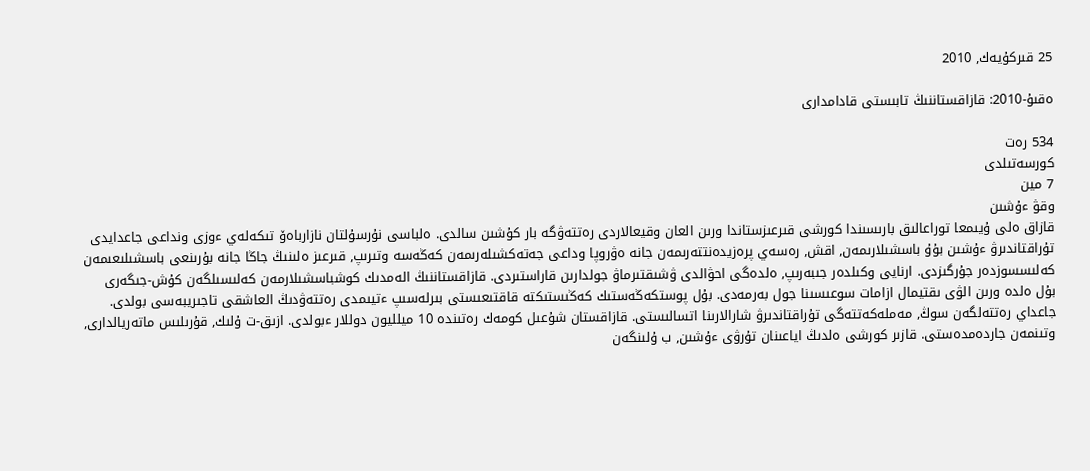25 قىركۇيەك, 2010

ەقىۇ-2010: قازاقستاننىڭ تابىستى قادامدارى

534 رەت
كورسەتىلدى
7 مين
وقۋ ءۇشىن
قازاق ەلى ۇيىمعا توراعالىق بارىسىندا كورشى قىرعىزستاندا ورىن العان وقيعالاردى رەتتەۋگە بار كۇشىن سالدى. ەلباسى نۇرسۇلتان نازارباەۆ تىكەلەي ءوزى ونداعى جاعدايدى تۇراقتاندىرۋ ءۇشىن بۇۇ باسشىلارىمەن, اقش, رەسەي پرەزيدەنتتەرىمەن جانە ەۋروپا وداعى جەتەكشىلەرىمەن كەڭەسە وتىرىپ, قىرعىز ەلىنىڭ جاڭا جانە بۇرىنعى باسشىلىعىمەن كەلىسسوزدەر جۇرگىزدى. ارنايى وكىلدەر جىبەرىپ, ەلدەگى احۋالدى ۋشىقتىرماۋ جولدارىن قاراستىردى. قازاقستاننىڭ الەمدىك كوشباسشىلارمەن كەلىسىلگەن كۇش-جىگەرى بۇل ەلدە ورىن الۋى ىقتيمال ازامات سوعىسىنا جول بەرمەدى. بۇل پوستكەڭەستىك كەڭىستىكتە قاقتىعىستى بىرلەسىپ ءتيىمدى رەتتەۋدىڭ العاشقى تاجىريبەسى بولدى. جاعداي رەتتەلگەن سوڭ, مەملەكەتتەگى تۇراقتاندىرۋ شارالارىنا اتسالىستى. قازاقستان شۇعىل كومەك رەتىندە 10 ميلليون دوللار ءبولدى. ازىق-ت ۇلىك, قۇرىلىس ماتەريالدارى, وتىنمەن جاردەمدەستى. قازىر كورشى ەلدىڭ اياعىنان تۇرۋى ءۇشىن, ب ۇلىنگەن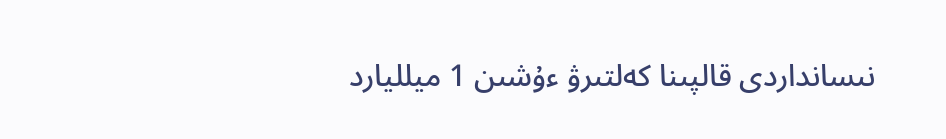نىسانداردى قالپىنا كەلتىرۋ ءۇشىن 1 ميلليارد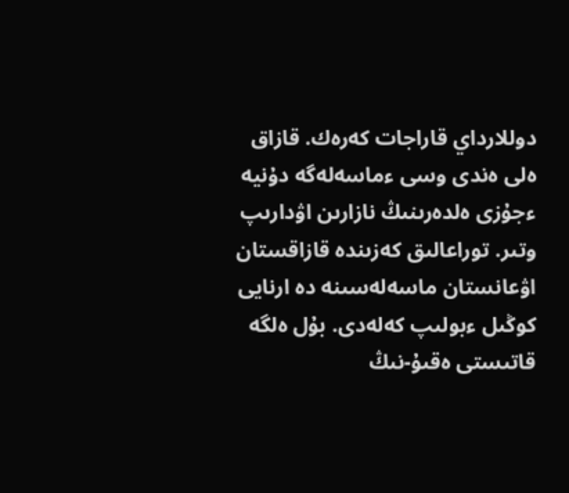دوللارداي قاراجات كەرەك. قازاق ەلى ەندى وسى ءماسەلەگە دۇنيە ءجۇزى ەلدەرىنىڭ نازارىن اۋدارىپ وتىر. توراعالىق كەزىندە قازاقستان اۋعانستان ماسەلەسىنە دە ارنايى كوڭىل ءبولىپ كەلەدى. بۇل ەلگە قاتىستى ەقىۇ-نىڭ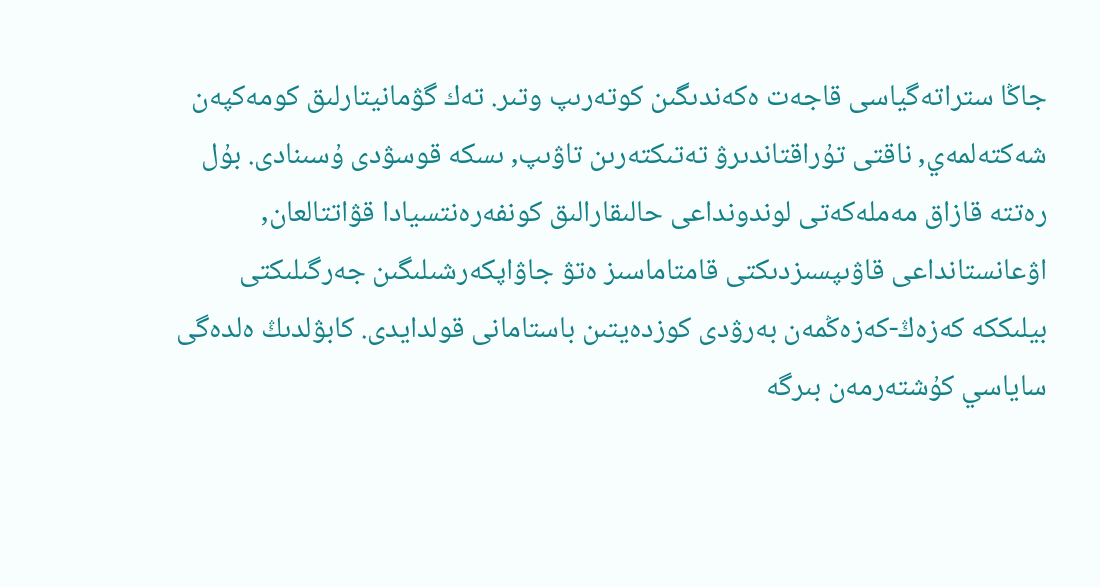جاڭا ستراتەگياسى قاجەت ەكەندىگىن كوتەرىپ وتىر. تەك گۋمانيتارلىق كومەكپەن شەكتەلمەي, ناقتى تۇراقتاندىرۋ تەتىكتەرىن تاۋىپ, ىسكە قوسۋدى ۇسىنادى. بۇل رەتتە قازاق مەملەكەتى لوندونداعى حالىقارالىق كونفەرەنتسيادا قۋاتتالعان, اۋعانستانداعى قاۋىپسىزدىكتى قامتاماسىز ەتۋ جاۋاپكەرشىلىگىن جەرگىلىكتى بيلىككە كەزەڭ-كەزەڭمەن بەرۋدى كوزدەيتىن باستامانى قولدايدى. كابۋلدىڭ ەلدەگى ساياسي كۇشتەرمەن بىرگە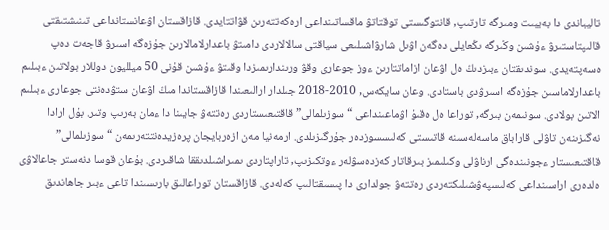تاليباندى دا بەيبىت ومىرگە تارتىپ, قانتوگىستى توقتاتۋ ماقساتىنداعى ارەكەتتەرىن قۋاتتايدى. قازاقستان اۋعانستانداعى تىنىشتىقتى قالىپتاستىرۋ ءۇشىن وڭىرگە ىڭعايلى دەگەن اۋىل شارۋاشىلىعى سياقتى سالالاردى دامىتۋ باعدارلامالارىن جۇزەگە اسىرۋ قاجەت دەپ ەسەپتەيدى. سوندىقتان ءبىزدىڭ ەل اۋعان ازاماتتارىن ءوز جوعارى وقۋ ورىندارىمىزدا وقىتۋ ءۇشىن قۇنى 50 ميلليون دوللار بولاتىن ءبىلىم باعدارلاماسىن جۇزەگە اسىرۋدى باستادى. وعان سايكەس, 2010-2018 جىلدار ارالىعىندا قازاقستاندا مىڭ اۋعان ستۋدەنتى جوعارى ءبىلىم الاتىن بولادى. سونىمەن بىرگە, توراعا ەل ەقىۇ اۋماعىنداعى “سوزىلمالى” قاقتىعىستاردى رەتتەۋ جايىنا دا ءمان بەرىپ وتىر. بۇل ارادا نەگىزىنەن تاۋلى قاراباق ماسەلەسىنە قاتىستى كەلىسسوزدەر جۇرگىزىلدى. ارمەنيا مەن ازەربايجان پرەزيدەنتتەرىمەن “سوزىلمالى” قاقتىعىستار ءجونىندەگى ارناۋلى وكىلىمىز بىرقاتار كەزدەسۋلەر ءوتكىزىپ, تاراپتاردى ىمىراشىلدىققا شاقىردى. بۇعان قوسا دنەستر جاعالاۋى ەلدەرى اراسىنداعى كەلىسپەۋشىلىكتەردى رەتتەۋ جولدارى دا پىسىقتالىپ كەلەدى. قازاقستان توراعالىق بارىسىندا تاعى ءبىر جاھاندىق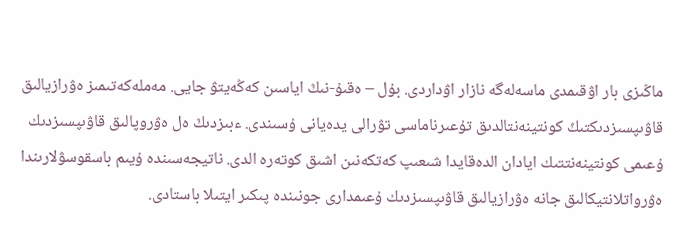ماڭىزى بار اۋقىمدى ماسەلەگە نازار اۋداردى. بۇل – ەقىۇ-نىڭ اياسىن كەڭەيتۋ جايى. مەملەكەتىمىز ەۋرازيالىق قاۋىپسىزدىكتىڭ كونتينەنتالدىق تۇعىرناماسى تۋرالى يدەيانى ۇسىندى. ءبىزدىڭ ەل ەۋروپالىق قاۋىپسىزدىك ۇعىمى كونتينەنتتىك ايادان الدەقايدا شىعىپ كەتكەنىن اشىق كوتەرە الدى. ناتيجەسىندە ۇيىم باسقوسۋلارىندا ەۋرواتلانتيكالىق جانە ەۋرازيالىق قاۋىپسىزدىك ۇعىمدارى جونىندە پىكىر ايتىلا باستادى.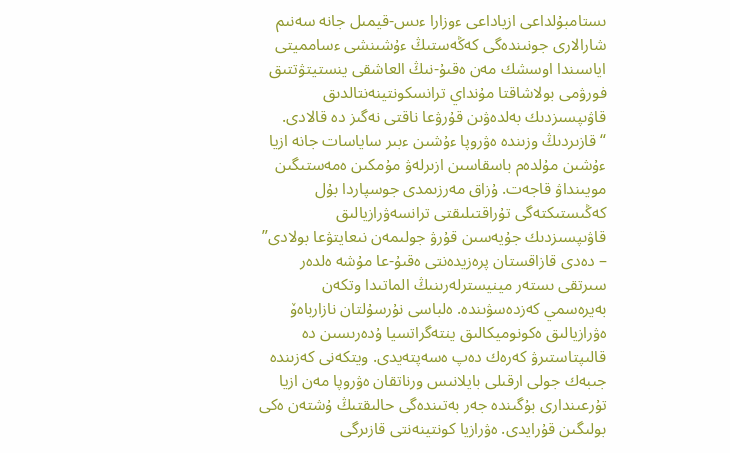ىستامبۇلداعى ازياداعى ءوزارا ءىس-قيمىل جانە سەنىم شارالارى جونىندەگى كەڭەستىڭ ءۇشىنشى ءسامميتى اياسىندا اوسشك مەن ەقىۇ-نىڭ العاشقى ينستيتۋتتىق فورۋمى بولاشاقتا مۇنداي ترانسكونتينەنتالدىق قاۋىپسىزدىك بەلدەۋىن قۇرۋعا ناقتى نەگىز دە قالادى. “قازىردىڭ وزىندە ەۋروپا ءۇشىن ءبىر ساياسات جانە ازيا ءۇشىن مۇلدەم باسقاسىن ازىرلەۋ مۇمكىن ەمەستىگىن مويىنداۋ قاجەت. ۇزاق مەرزىمدى جوسپاردا بۇل كەڭىستىكتەگى تۇراقتىلىقتى ترانسەۋرازيالىق قاۋىپسىزدىك جۇيەسىن قۇرۋ جولىمەن نىعايتۋعا بولادى” – دەدى قازاقستان پرەزيدەنتى ەقىۇ-عا مۇشە ەلدەر سىرتقى ىستەر مينيسترلەرىنىڭ الماتىدا وتكەن بەيرەسمي كەزدەسۋىندە. ەلباسى نۇرسۇلتان نازارباەۆ ەۋرازيالىق ەكونوميكالىق ينتەگراتسيا ۇدەرىسىن دە قالىپتاستىرۋ كەرەك دەپ ەسەپتەيدى. ويتكەنى كەزىندە جىبەك جولى ارقىلى بايلانىس ورناتقان ەۋروپا مەن ازيا تۇرعىندارى بۇگىندە جەر بەتىندەگى حالىقتىڭ ۇشتەن ەكى بولىگىن قۇرايدى. ەۋرازيا كونتينەنتى قازىرگى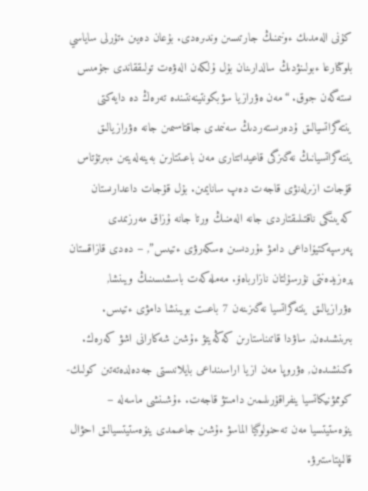كۇنى الەمدىك ءونىمنىڭ جارتىسىن وندىرەدى. بۇعان دەيىن ءتۇرلى ساياسي بلوكتارعا ءبولىنۋدىڭ سالدارىنان بۇل ۇلكەن الەۋەت تولىققاندى جۇمىس ىستەگەن جوق. “مەن ەۋرازيا سۋبكونتينەنتىندە تەرەڭ دە دايەكتى ينتەگراتسيالىق ۇدەرىستەردىڭ سەنىمدى جاقتاسىمىن جانە ەۋرازيالىق ينتەگراتسيانىڭ نەگىزگى قاعيداتتارى مەن باعىتتارىن بەينەلەيتىن ءبىرتۇتاس قۇجات ازىرلەنۋى قاجەت دەپ سانايمىن. بۇل قۇجات داعدارىستان كەيىنگى ناقتىلىقتاردى جانە الەمنىڭ ورتا جانە ۇزاق مەرزىمدى پەرسپەكتيۆاداعى دامۋ ءۇردىسىن ەسكەرۋى ءتيىس”, – دەدى قازاقستان پرەزيدەنتى نۇرسۇلتان نازارباەۆ. مەملەكەت باسشىسىنىڭ ويىنشا, ەۋرازيالىق ينتەگراتسيا نەگىزىنەن 7 باعىت بويىنشا دامۋى ءتيىس. بىرىنشىدەن, ساۋدا قاتىناستارىن كەڭەيتۋ ءۇشىن شەكارانى اشۋ كەرەك. ەكىنشىدەن, ەۋروپا مەن ازيا اراسىنداعى بايلانىستى جەدەلدەتەتىن كولىك-كوممۋنيكاتسيا ينفراقۇرىلىمىن دامىتۋ قاجەت. ءۇشىنشى ماسەلە – ينۆەستيتسيا مەن تەحنولوگيا الماسۋ ءۇشىن جاعىمدى ينۆەستيتسيالىق احۋال قالىپتاستىرۋ.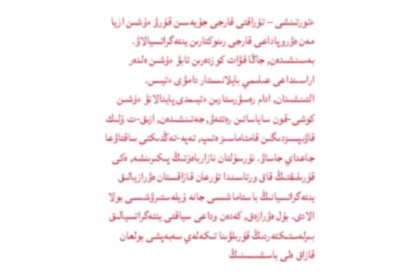ءتورتىنشى – تۇراقتى قارجى جۇيەسىن قۇرۋ ءۇشىن ازيا مەن ەۋروپاداعى قارجى رىنوكتارىن ينتەگراتسيالاۋ. بەسىنشىدەن, جاڭا قۋات كوزدەرىن تابۋ ءۇشىن ەلدەر اراسىنداعى عىلىمي بايلانىستار دامۋى ءتيىس. التىنشىدان, ادام رەسۋرستارىن ءتيىمدى پايدالانۋ ءۇشىن كوشى-قون ساياساتىن رەتتەۋ, جەتىنشىدەن, ازىق-ت ۇلىك قاۋىپسىزدىگىن قامتاماسىز ەتىپ, تەپە-تەڭدىكتى ساقتاۋعا جاعداي جاساۋ. نۇرسۇلتان نازارباەۆتىڭ پىكىرىنشە, ەكى قۇرىلىقتىڭ قاق ورتاسىندا تۇرعان قازاقستان ەۋرازيالىق ينتەگراتسيانىڭ باستاماشىسى جانە ۇيلەستىرۋشىسى بولا الادى. بۇل ەۋرازەق, كەدەن وداعى سياقتى ينتەگراتسيالىق بىرلەستىكتەردىڭ قۇرىلۋىنا تىكەلەي سەبەپشى بولعان قازاق ەلى باسشىسىنىڭ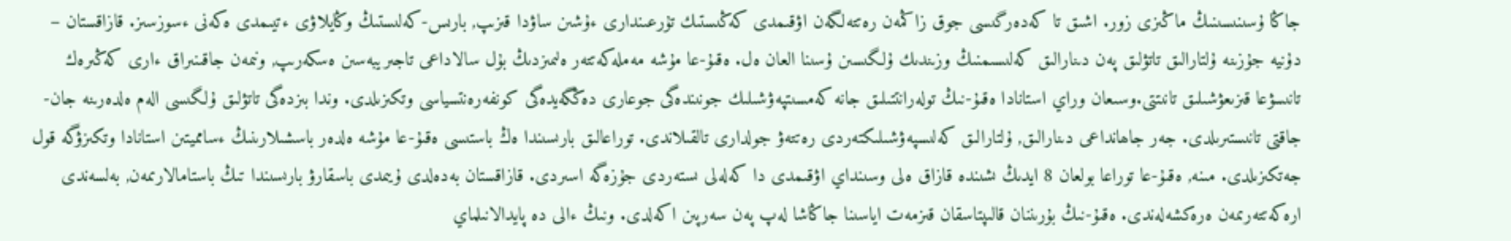جاڭا ۇسىنىسىنىڭ ماڭىزى زور. اشىق تا كەدەرگىسى جوق زاڭمەن رەتتەلگەن اۋقىمدى كەڭىستىك تۇرعىندارى ءۇشىن ساۋدا قىزىپ, بارىس-كەلىستىڭ وڭايلاۋى ءتيىمدى ەكەنى ءسوزسىز. قازاقستان – دۇنيە جۇزىنە ۇلتارالىق تاتۋلىق پەن دىنارالىق كەلىسىمنىڭ وزىندىك ۇلگىسىن ۇسىنا العان ەل. ەقىۇ-عا مۇشە مەملەكەتتەر ەلىمىزدىڭ بۇل سالاداعى تاجىريبەسىن ەسكەرىپ, ونىمەن جاقىنىراق ءارى كەڭىرەك تانىسۋعا قىزىعۋشىلىق تانىتتى.وسىعان وراي استانادا ەقىۇ-نىڭ تولەرانتتىلىق جانە كەمسىتپەۋشىلىك جونىندەگى جوعارى دەڭگەيدەگى كونفەرەنتسياسى وتكىزىلدى. وندا بىزدەگى تاتۋلىق ۇلگىسى الەم ەلدەرىنە جان-جاقتى تانىستىرىلدى. جەر جاھانداعى دىنارالىق, ۇلتارالىق كەلىسپەۋشىلىكتەردى رەتتەۋ جولدارى تالقىلاندى. توراعالىق بارىسىندا ەڭ باستىسى ەقىۇ-عا مۇشە ەلدەر باسشىلارىنىڭ ءسامميتىن استانادا وتكىزۋگە قول جەتكىزىلدى. مىنە, ەقىۇ-عا توراعا بولعان 8 ايدىڭ ىشىندە قازاق ەلى وسىنداي اۋقىمدى دا كەلەلى ىستەردى جۇزەگە اسىردى. قازاقستان بەدەلدى ۇيىمدى باسقارۋ بارىسىندا تىڭ باستامالارىمەن, بەلسەندى ارەكەتتەرىمەن ەرەكشەلەندى. ەقىۇ-نىڭ بۇرىننان قالىپتاسقان قىزمەت اياسىنا جاڭاشا لەپ پەن سەرپىن اكەلدى. ونىڭ ءالى دە پايدالانىلماي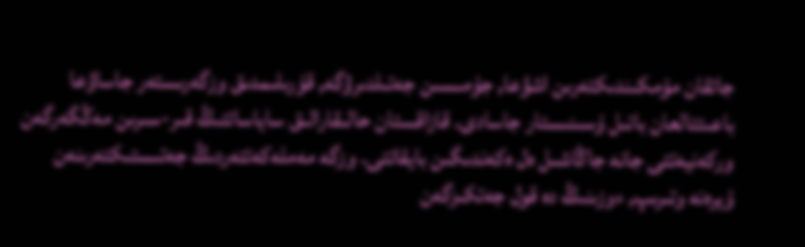جاتقان مۇمكىندىكتەرىن اشۋعا, جۇمىسىن جەتىلدىرۋگە, قۇرىلىمدىق وزگەرىستەر جاساۋعا باعىتتالعان باتىل ۇسىنىستار جاسادى. قازاقستان حالىقارالىق ساياساتتىڭ قىر-سىرىن مەڭگەرگەن وركەنيەتتى جانە جاڭاشىل ەل ەكەندىگىن بايقاتتى. وزگە مەملەكەتتەردىڭ جەتىستىكتەرىنەن ۇيرەنە وتىرىپ, ءوزىنىڭ دە قول جەتكىزگەن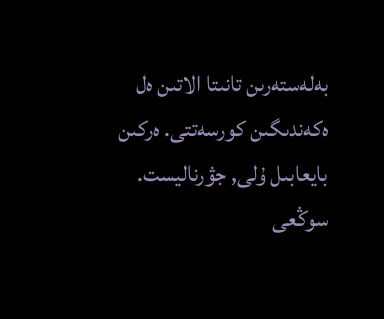بەلەستەرىن تانىتا الاتىن ەل ەكەندىگىن كورسەتتى. ەركىن بايعابىل ۇلى, جۋرناليست.
سوڭعى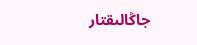جاڭالىقتار